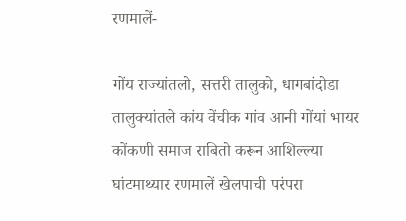रणमालें-

गोंय राज्यांतलो, सत्तरी तालुको, धागबांदोडा तालुक्यांतले कांय वेंचीक गांव आनी गोंयां भायर कोंकणी समाज राबितो करून आशिल्ल्या घांटमाथ्यार रणमालें खेलपाची परंपरा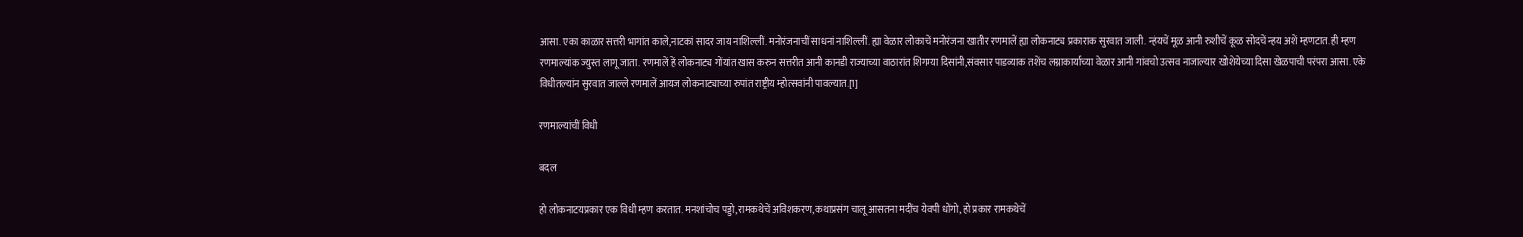आसा. एका काळार सत्तरी भागांत काले,नाटकां सादर जाय नाशिल्लीं. मनोरंजनाचीं साधनां नाशिल्लीं. ह्या वेळार लोकाचें मनोरंजना खातीर रणमालें ह्या लोकनाट्य प्रकाराक सुरवात जाली. न्हंयचें मूळ आनी रुशीचें कूळ सोदचें न्हय अशें म्हणटात. ही म्हण रणमाल्यांक ज्युस्त लागू जाता. रणमालें हें लोकनाट्य गोंयांत खास करुन सत्तरीत आनी कानडी राज्याच्या वाठारांत शिगम्या दिसांनी,संवसार पाडव्याक तशेंच लग्नाकार्याच्या वेळार आनी गांवचो उत्सव नाजाल्यार खोशेयेच्या दिसा खेळपाची परंपरा आसा. एके विधीतल्यांन सुरवात जाल्ले रणमालें आयज लोकनाट्याच्या रुपांत राष्ट्रीय म्होत्सवांनी पावल्यात.[1]

रणमाल्यांचीं विधी

बदल

हो लोकनाटयप्रकार एक विधी म्हण करतात. मनशांचोच पड्डो,रामकथेचें अविशकरण,कथाप्रसंग चालू आसतना मदींच येवपी धोंगो, हो प्रकार रामकथेचें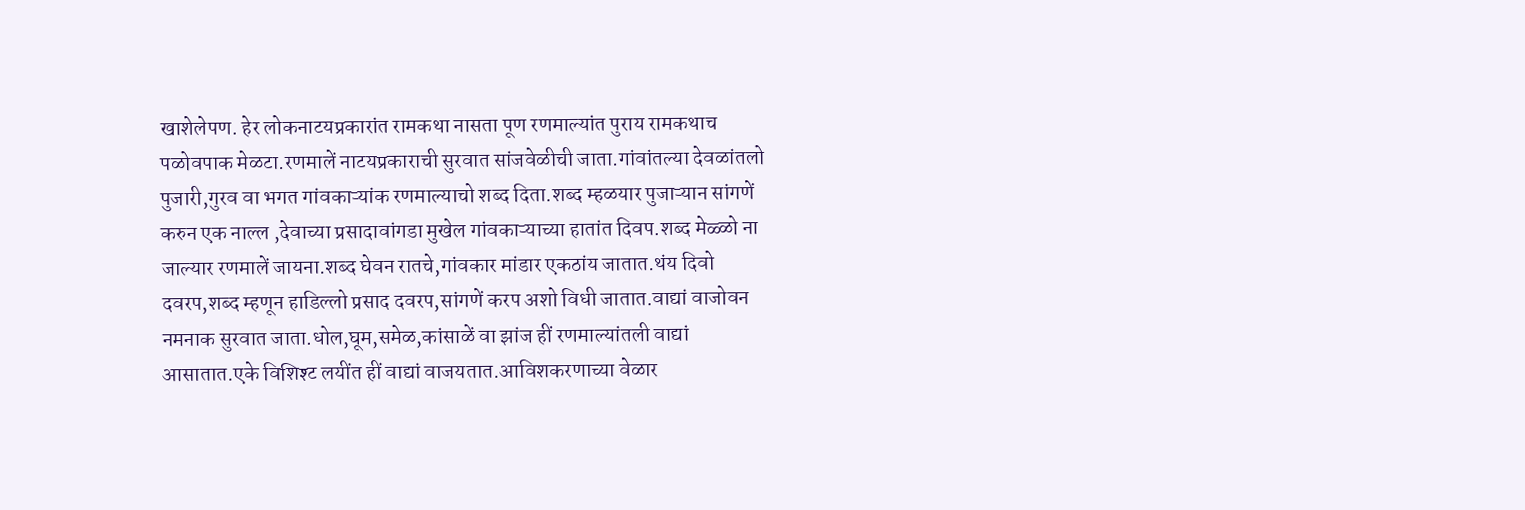खाशेलेपण. हेर लोकनाटयप्रकारांत रामकथा नासता पूण रणमाल्यांत पुराय रामकथाच पळोवपाक मेळटा.रणमालें नाटयप्रकाराची सुरवात सांजवेळीची जाता.गांवांतल्या देवळांतलो पुजारी,गुरव वा भगत गांवकाऱ्यांक रणमाल्याचो शब्द दिता.शब्द म्हळयार पुजाऱ्यान सांगणें करुन एक नाल्ल ,देवाच्या प्रसादावांगडा मुखेल गांवकाऱ्याच्या हातांत दिवप.शब्द मेळ्ळो ना जाल्यार रणमालें जायना.शब्द घेवन रातचे,गांवकार मांडार एकठांय जातात.थंय दिवो दवरप,शब्द म्हणून हाडिल्लो प्रसाद दवरप,सांगणें करप अशो विधी जातात.वाद्यां वाजोवन नमनाक सुरवात जाता.धोल,घूम,समेळ,कांसाळें वा झांज हीं रणमाल्यांतली वाद्यां आसातात.एके विशिश्ट लयींत हीं वाद्यां वाजयतात.आविशकरणाच्या वेळार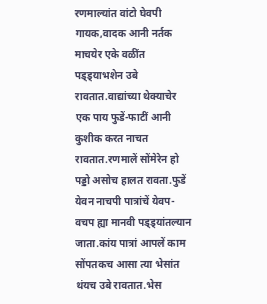रणमाल्यांत वांटो घेवपी गायक,वादक आनी नर्तक माचयेर एके वळींत पड्ड्याभशेन उबे रावतात.वाद्यांच्या थेक्याचेर एक पाय फुडें-फाटीं आनी कुशीक करत नाचत रावतात.रणमालें सोंमेरेन हो पड्डो असोच हालत रावता.फुडें येवन नाचपी पात्रांचें येवप-वचप ह्या मानवी पड्ड्यांतल्यान जाता.कांय पात्रां आपलें काम सोंपतकच आसा त्या भेसांत थंयच उबे रावतात.भेस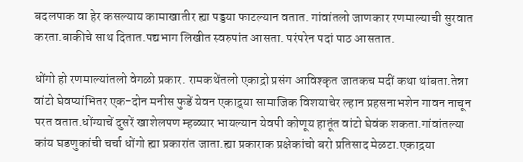बदलपाक वा हेर कसल्याय कामाखातीर ह्या पड्डया फाटल्यान वतात. गांवांतलो जाणकार रणमाल्याची सुरवात करता.बाकीचे साथ दितात.पद्यभाग लिखीत स्वरुपांत आसता. परंपरेन पदां पाठ आसतात.

धोंगो हो रणमाल्यांतलो वेगळो प्रकार. रामकथेंतलो एकाद्रो प्रसंग आविश्कृत जातकच मदीं कथा थांबता.तेन्ना वांटो घेवप्यांभितर एक-दोन मनीस फुडें येवन एकाद्र्या सामाजिक विशयाचेर ल्हान प्रहसनाभशेन गावन नाचून परत वतात.धोंग्याचें दुसरें खाशेलपण म्हळ्यार भायल्यान येवपी कोणूय हातूंत वांटो घेवंक शकता.गांवांतल्या कांय घडणुकांची चर्चा धोंगो ह्या प्रकारांत जाता.ह्या प्रकाराक प्रक्षेकांचो बरो प्रतिसाद मेळटा.एकाद्रया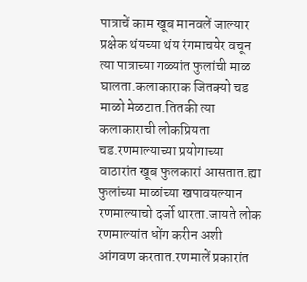पात्राचें काम खूब मानवलें जाल्यार प्रक्षेक थंयच्या थंय रंगमाचयेर वचून त्या पात्राच्या गळ्यांत फुलांची माळ घालता.कलाकाराक जितक्यो चड माळो मेळटात.तितकी त्या कलाकाराची लोकप्रियता चड.रणमाल्याच्या प्रयोगाच्या वाठारांत खूब फुलकारां आसतात.ह्या फुलांच्या माळांच्या खपावयल्यान रणमाल्याचो दर्जो थारता.जायते लोक रणमाल्यांत धोंग करीन अशी आंगवण करतात.रणमालें प्रकारांत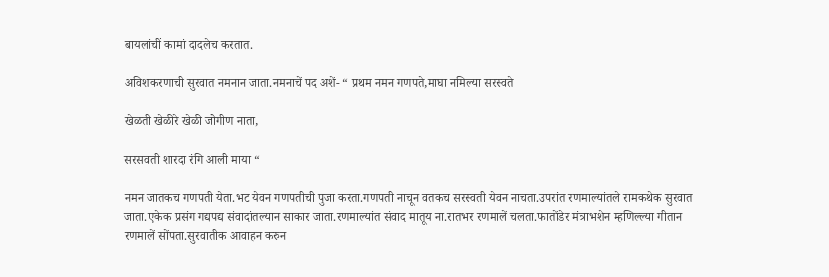बायलांचीं कामां दादलेच करतात.

अविशकरणाची सुरवात नमनान जाता.नमनाचें पद अशें- “ प्रथम नमन गणपते,माघा नमिल्या सरस्वते

खेळती खेळीरे खेळी जोगीण नाता,

सरसवती शारदा रंगि आली माया “

नमन जातकच गणपती येता.भट येवन गणपतीची पुजा करता.गणपती नाचून वतकच सरस्वती येवन नाचता.उपरांत रणमाल्यांतले रामकथेक सुरवात जाता.एकेक प्रसंग गद्यपद्य संवादांतल्यान साकार जाता.रणमाल्यांत संवाद मातूय ना.रातभर रणमालें चलता.फातोंडेर मंत्राभशेन म्हणिल्ल्या गीतान रणमालें सोंपता.सुरवातीक आवाहन करुन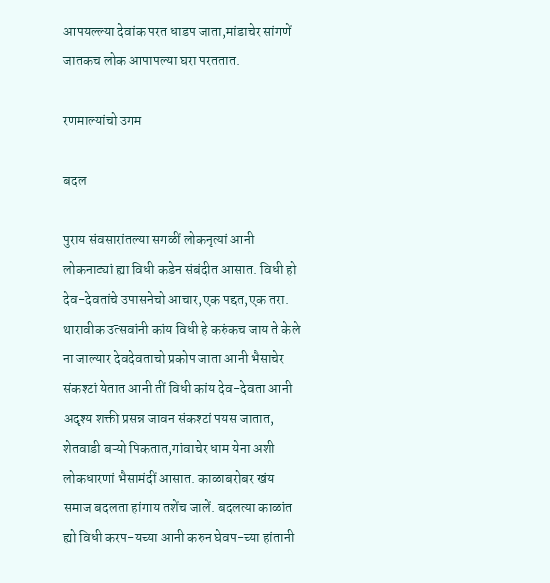आपयल्ल्या देवांक परत धाडप जाता,मांडाचेर सांगणें जातकच लोक आपापल्या घरा परततात.

रणमाल्यांचो उगम

बदल

पुराय संवसारांतल्या सगळीं लोकनृत्यां आनी लोकनाट्यां ह्या विधी कडेन संबंदीत आसात. विधी हो देव-देवतांचे उपासनेचो आचार,एक पद्दत,एक तरा. थारावीक उत्सवांनी कांय विधी हे करुंकच जाय ते केले ना जाल्यार देवदेवताचो प्रकोप जाता आनी भैसाचेर संकश्टां येतात आनी तीं विधी कांय देव-देवता आनी अदृश्य शक्ती प्रसन्न जावन संकश्टां पयस जातात, शेतवाडी बऱ्यो पिकतात,गांवाचेर धाम येना अशी लोकधारणां भैसामंदीं आसात. काळाबरोबर खंय समाज बदलता हांगाय तशेंच जालें. बदलत्या काळांत ह्यो विधी करप-यच्या आनी करुन घेवप-च्या हांतानी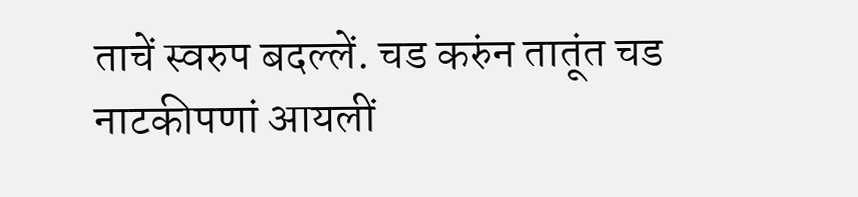ताचें स्वरुप बदल्लें. चड करुंन तातूंत चड नाटकीपणां आयलीं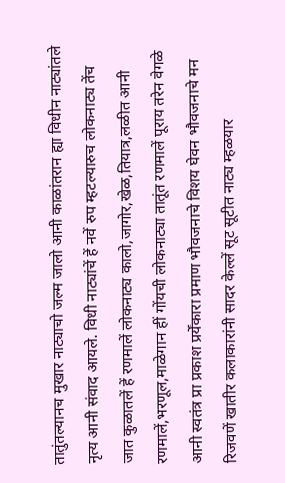तातुंतल्यानच मुखार नाट्याचो जल्म जालो आनी काळांतरान ह्या विधीन नाट्यांतले नृत्य आनी संवाद आयले. विधी नाट्यांचें हें नवें रुप म्हटल्यारुच लोकनाट्य तेंच जात कुळातलें हें रणमालें लोकनाट्य कालो,जागोर,खेळ,तियात्र,लळीत आनी रणमालें,भरणूल,माळेगान हीं गोंयची लोकनाट्या तातूंत रणमालें पूराय तरेन वेगळे आनी स्वतंत्र प्रा प्रकाश प्रर्येंकारा प्रमाण भौवजनाचे विशय घेवन भौवजनाचे मन रिजवणें खातीर कलाकारांनी सादर केल्लें सूट सूटीत नाट्य म्हळयार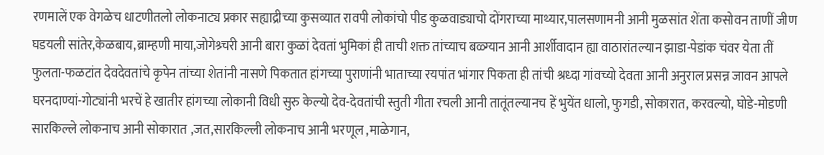रणमालें एक वेगळेच धाटणीतलो लोकनाट्य प्रकार सह्याद्रीच्या कुसव्यात रावपी लोकांचो पीड कुळवाड्याचो दोंगराच्या माथ्यार,पालसणामनी आनी मुळसांत शेंता कसोवन ताणीं जीण घडयली सांतेर,केळबाय,ब्राम्हणी माया,जोगेश्र्चरी आनी बारा कुळां देवतां भुमिकां ही ताची शक्त तांच्याच बळ्ग्यान आनी आर्शीवादान ह्या वाठारांतल्यान झाडा-पेडांक चंवर येता तीं फुलता-फळटांत देवदेवतांचे कृपेन तांच्या शेतांनी नासणे पिकतात हांगच्या पुराणांनी भाताच्या रयपांत भांगार पिकता ही तांची श्रध्दा गांवच्यो देवता आनी अनुराल प्रसन्न जावन आपले घरनदाण्यां-गोट्यांनी भरचें हे खातीर हांगच्या लोकानी विधी सुरु केल्यो देव-देवतांची स्तुती गीता रचली आनी तातूंतल्यानच हें भुयेंत धालो, फुगडी, सोकारात, करवल्यो, घोडे-मोडणी सारकिल्ले लोकनाच आनी सोकारात ,जत,सारकिल्ली लोकनाच आनी भरणूल ,माळेगान,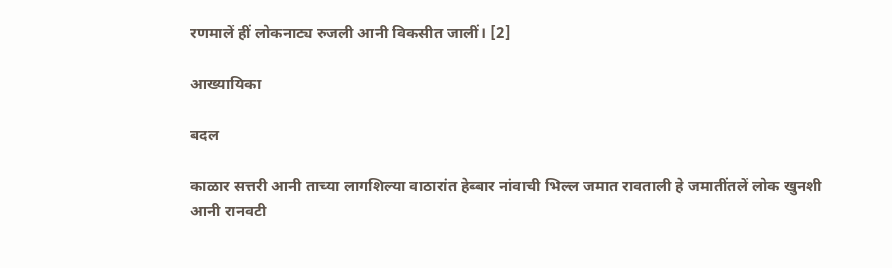रणमालें हीं लोकनाट्य रुजली आनी विकसीत जालीं। [2]

आख्यायिका

बदल

काळार सत्तरी आनी ताच्या लागशिल्या वाठारांत हेब्बार नांवाची भिल्ल जमात रावताली हे जमातींतलें लोक खुनशी आनी रानवटी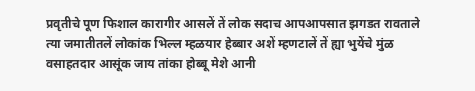प्रवृतीचे पूण फिशाल कारागीर आसलें तें लोक सदाच आपआपसात झगडत रावताले त्या जमातीतलें लोकांक भिल्ल म्हळयार हेब्बार अशें म्हणटालें तें ह्या भुयेंचे मुंळ वसाहतदार आसूंक जाय तांका होब्बू मेशे आनी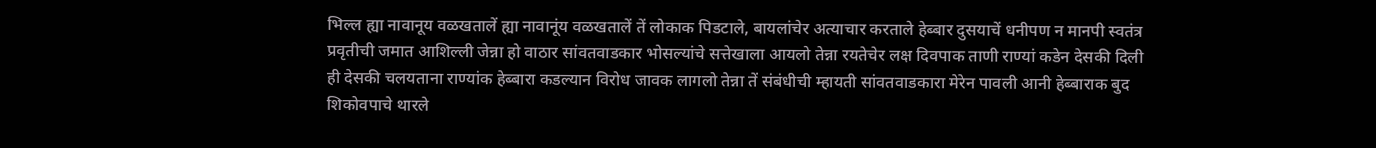भिल्ल ह्या नावानूय वळखतालें ह्या नावानूंय वळखतालें तें लोकाक पिडटाले, बायलांचेर अत्याचार करताले हेब्बार दुसयाचें धनीपण न मानपी स्वतंत्र प्रवृतीची जमात आशिल्ली जेन्ना हो वाठार सांवतवाडकार भोसल्यांचे सत्तेखाला आयलो तेन्ना रयतेचेर लक्ष दिवपाक ताणी राण्यां कडेन देसकी दिली ही देसकी चलयताना राण्यांक हेब्बारा कडल्यान विरोध जावक लागलो तेन्ना तें संबंधीची म्हायती सांवतवाडकारा मेरेन पावली आनी हेब्बाराक बुद शिकोवपाचे थारले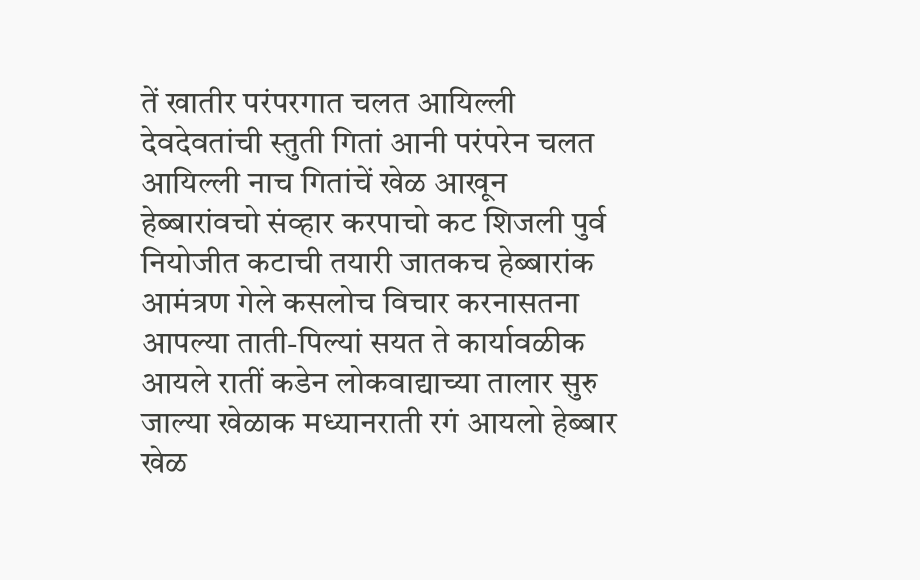तें खातीर परंपरगात चलत आयिल्ली देवदेवतांची स्तुती गितां आनी परंपरेन चलत आयिल्ली नाच गितांचें खेळ आखून हेब्बारांवचो संव्हार करपाचो कट शिजली पुर्व नियोजीत कटाची तयारी जातकच हेब्बारांक आमंत्रण गेले कसलोच विचार करनासतना आपल्या ताती-पिल्यां सयत ते कार्यावळीक आयले रातीं कडेन लोकवाद्याच्या तालार सुरु जाल्या खेळाक मध्यानराती रगं आयलो हेब्बार खेळ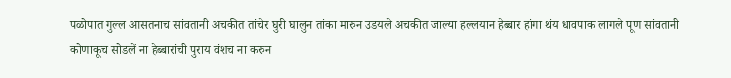पळोपात गुल्ल आसतनाच सांवतानी अचकीत तांचेर घुरी घालुन तांका मारुन उडयले अचकीत जाल्या हल्लयान हेब्बार हांगा थंय धावपाक लागले पूण सांवतानी कोणाकूच सोडलें ना हेब्बारांची पुराय वंशच ना करुन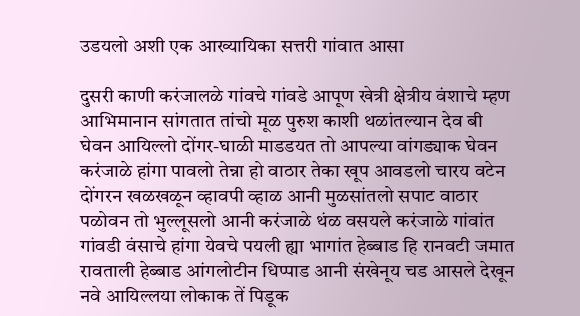उडयलो अशी एक आख्यायिका सत्तरी गांवात आसा

दुसरी काणी करंजालळे गांवचे गांवडे आपूण खेत्री क्षेत्रीय वंशाचे म्हण आभिमानान सांगतात तांचो मूळ पुरुश काशी थळांतल्यान देव बी घेवन आयिल्लो दोंगर-घाळी माडडयत तो आपल्या वांगड्याक घेवन करंजाळे हांगा पावलो तेन्ना हो वाठार तेका खूप आवडलो चारय वटेन दोंगरन खळखळून व्हावपी व्हाळ आनी मुळसांतलो सपाट वाठार पळोवन तो भुल्लूसलो आनी करंजाळे थंळ वसयले करंजाळे गांवांत गांवडी वंसाचे हांगा येवचे पयली ह्या भागांत हेब्बाड हि रानवटी जमात रावताली हेब्बाड आंगलोटीन धिप्पाड आनी संखेनूय चड आसले देखून नवे आयिल्लया लोकाक तें पिडूक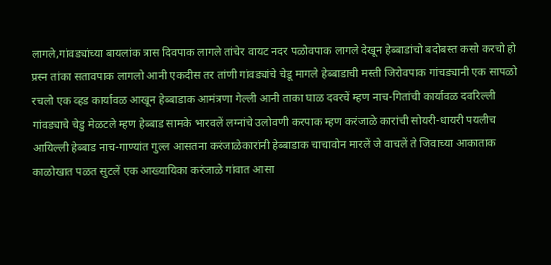लागले,गांवड्यांच्या बायलांक त्रास दिवपाक लागले तांचेर वायट नदर पळोवपाक लागले देखून हेब्बाडांचो बदोबस्त कसो करचो हो प्रस्न तांका सतावपाक लागलो आनी एकदीस तर तांणी गांवड्यांचे चेडू मागले हेब्बाडाची मस्ती जिरोवपाक गांचड्यानी एक सापळो रचलो एक व्हड कार्यावळ आखून हेब्बाडाक आमंत्रणा गेल्ली आनी ताका घाळ दवरचें म्हण नाच-गितांची कार्यावळ दवरिल्ली गांवड्याचे चेडु मेळटले म्हण हेब्बाड सामके भारवलें लग्नांचे उलोवणी करपाक म्हण करंजाळे कारांची सोयरी-धायरी पयलीच आयिल्ली हेब्बाड नाच-गाण्यांत गुल्ल आसतना करंजाळेकारांनी हेब्बाडाक चाचावोन मारलें जे वाचलें ते जिवाच्या आकाताक काळोखात पळत सुटलें एक आख्यायिका करंजाळे गांवात आसा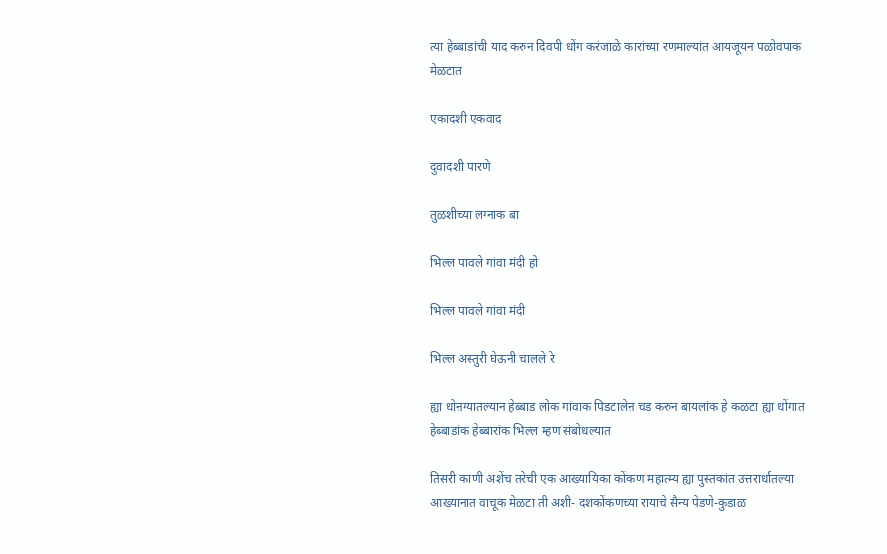त्या हेब्बाडांची याद करुन दिवपी धोंग करंजाळे कारांच्या रणमाल्यांत आयजूयन पळोवपाक मेळटात

एकादशी एकवाद

दुवादशी पारणे

तुळशीच्या लग्नाक बा

भिल्ल पावले गांवा मंदी हो

भिल्ल पावले गांवा मंदी

भिल्ल अस्तुरी घेऊनी चालले रे

ह्या धोऩग्यातल्यान हेब्बाड लोक गांवाक पिडटालेऩ चड करुन बायलांक हे कळटा ह्या धोंगात हेब्बाडांक हेब्बारांक भिल्ल म्हण संबोधल्यात

तिसरी काणी अशेंच तरेची एक आख्यायिका कोंकण महात्म्य ह्या पुस्तकांत उत्तरार्धातल्या आख्यानात वाचूक मेळटा ती अशी- दशकोंकणच्या रायाचे सैन्य पेडणे-कुडाळ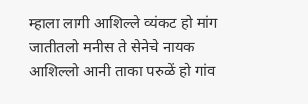म्हाला लागी आशिल्ले व्यंकट हो मांग जातीतलो मनीस ते सेनेचे नायक आशिल्लो आनी ताका परुळें हो गांव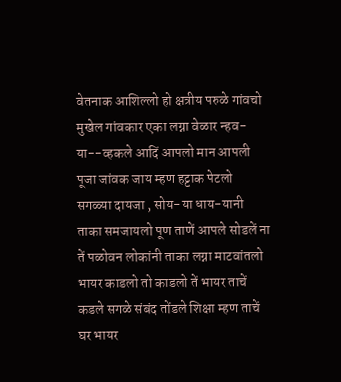वेतनाक आशिल्लो हो क्षत्रीय परुळे गांवचो मुखेल गांवकार एका लग्ना वेळार न्हव-या--व्हकले आदिं आपलो मान आपली पूजा जांवक जाय म्हण हट्टाक पेटलो सगळ्या दायजा , सोय-या धाय-यानी ताका समजायलो पूण ताणें आपले सोडलें ना तें पळोवन लोकांनी ताका लग्ना माटवांतलो भायर काडलो तो काडलो तें भायर ताचें कडले सगळे संबंद तोंडले शिक्षा म्हण ताचें घर भायर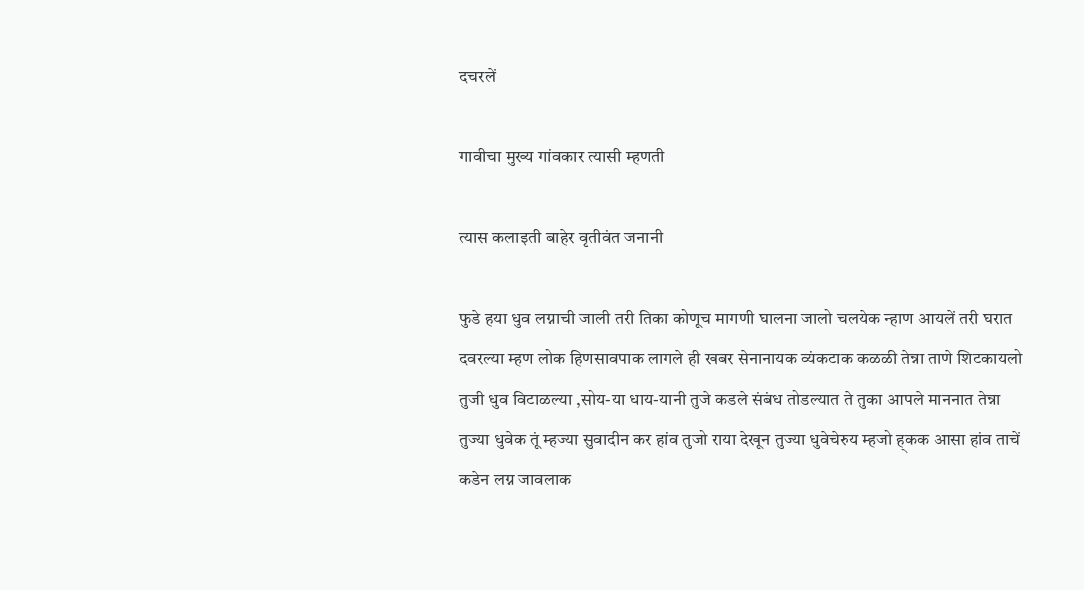दचरलें

गावीचा मुख्य गांवकार त्यासी म्हणती

त्यास कलाइती बाहेर वृतीवंत जनानी

फुडे हया धुव लग्नाची जाली तरी तिका कोणूच मागणी घालना जालो चलयेक न्हाण आयलें तरी घरात दवरल्या म्हण लोक हिणसावपाक लागले ही खबर सेनानायक व्यंकटाक कळळी तेन्ना ताणे शिटकायलो तुजी धुव विटाळल्या ,सोय-या धाय-यानी तुजे कडले संबंध तोडल्यात ते तुका आपले माननात तेन्ना तुज्या धुवेक तूं म्हज्या सुवादीन कर हांव तुजो राया देखून तुज्या धुवेचेरुय म्हजो ह्कक आसा हांव ताचें कडेन लग्न जावलाक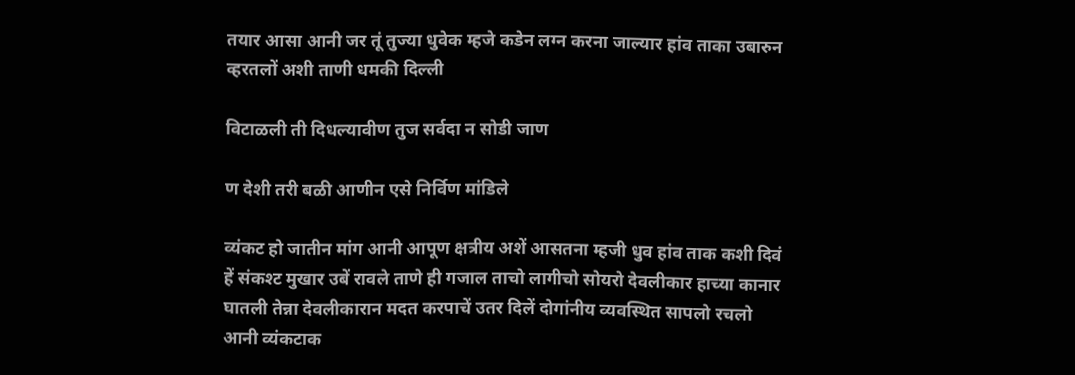तयार आसा आनी जर तूं तुज्या धुवेक म्हजे कडेन लग्न करना जाल्यार हांव ताका उबारुन व्हरतलों अशी ताणी धमकी दिल्ली

विटाळली ती दिधल्यावीण तुज सर्वदा न सोडी जाण

ण देशी तरी बळी आणीन एसे निर्विण मांडिले

व्यंकट हो जातीन मांग आनी आपूण क्षत्रीय अशें आसतना म्हजी धुव हांव ताक कशी दिवं हें संकश्ट मुखार उबें रावले ताणे ही गजाल ताचो लागीचो सोयरो देवलीकार हाच्या कानार घातली तेन्ना देवलीकारान मदत करपाचें उतर दिलें दोगांनीय व्यवस्थित सापलो रचलो आनी व्यंकटाक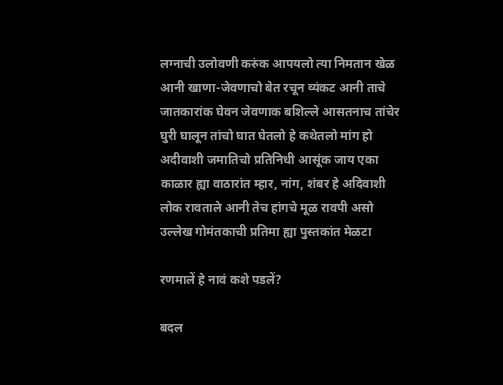लग्नाची उलोवणी करुंक आपयलो त्या निमतान खेळ आनी खाणा-जेवणाचो बेत रचून व्यंकट आनी ताचे जातकारांक घेवन जेवणाक बशिल्ले आसतनाच तांचेर घुरी घालून तांचो घात घेतलो हे कथेतलो मांग हो अदीवाशी जमातिचो प्रतिनिधी आसूंक जाय एका काळार ह्या वाठारांत म्हार, नांग, शंबर हे अदिवाशी लोक रावताले आनी तेच हांगचे मूळ रावपी असो उल्लेख गोमंतकाची प्रतिमा ह्या पुस्तकांत मेळटा

रणमालें हे नावं कशे पडलें?

बदल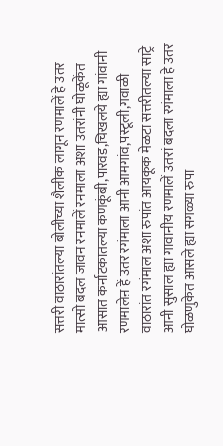सत्तरी वाठारांतल्या बोलीच्या शैलीक लागून रणमालें हे उतर मात्सो बदल जावन रनमालें रनमाला अशा उतरांनी घोळूकेंत आसात कर्नाटकातल्या कणकूंबी,पारवड,चिखलये ह्या गांवानी रणमालेऩ हें उतर रगंमाला आनी आमगांव,पस्टूली,गवाळी वाठारांत रगंमाल अशा रुपांत आयकूक मेळटा सत्तरीतल्या साट्रे आनी सुसाल ह्या गावानीय रणमालें उतरां बदला रगंमाला हे उतर घोळणुकेत आसले ह्या सगळ्या रुपा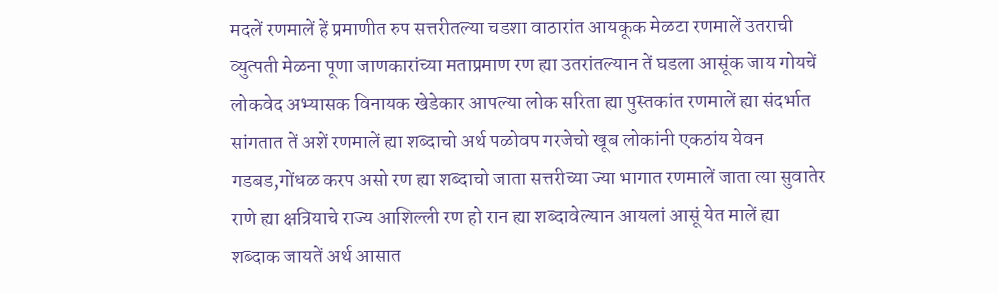मदलें रणमालें हें प्रमाणीत रुप सत्तरीतल्या चडशा वाठारांत आयकूक मेळटा रणमालें उतराची व्युत्पती मेळना पूणा जाणकारांच्या मताप्रमाण रण ह्या उतरांतल्यान तें घडला आसूंक जाय गोयचें लोकवेद अभ्यासक विनायक खेडेकार आपल्या लोक सरिता ह्या पुस्तकांत रणमालें ह्या संदर्भात सांगतात तें अशें रणमालें ह्या शब्दाचो अर्थ पळोवप गरजेचो खूब लोकांनी एकठांय येवन गडबड,गोंधळ करप असो रण ह्या शब्दाचो जाता सत्तरीच्या ज्या भागात रणमालें जाता त्या सुवातेर राणे ह्या क्षत्रियाचे राज्य आशिल्ली रण हो रान ह्या शब्दावेल्यान आयलां आसूं येत मालें ह्या शब्दाक जायतें अर्थ आसात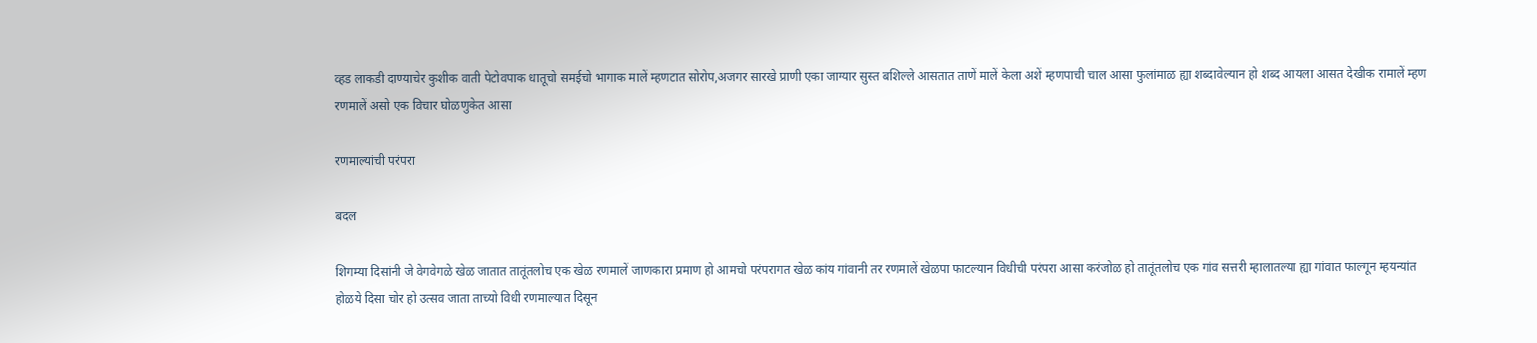व्हड लाकडी दाण्याचेर कुशीक वाती पेटोवपाक धातूचो समईचो भागाक मालें म्हणटात सोरोप,अजगर सारखे प्राणी एका जाग्यार सुस्त बशिल्ले आसतात ताणें मालें केला अशें म्हणपाची चाल आसा फुलांमाळ ह्या शब्दावेल्यान हो शब्द आयला आसत देखीक रामालें म्हण रणमालें असो एक विचार घोळणुकेत आसा

रणमाल्यांची परंपरा

बदल

शिगम्या दिसांनी जे वेगवेगळे खेळ जातात तातूंतलोच एक खेळ रणमालें जाणकारा प्रमाण हो आमचो परंपरागत खेळ कांय गांवानी तर रणमालें खेळपा फाटल्यान विधीची परंपरा आसा करंजोळ हो तातूंतलोच एक गांव सत्तरी म्हालातल्या ह्या गांवात फाल्गून म्हयन्यांत होळये दिसा चोर हो उत्सव जाता ताच्यो विधी रणमाल्यात दिसून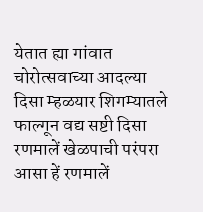येतात ह्या गांवात चोरोत्सवाच्या आदल्या दिसा म्हळयार शिगम्यातले फाल्गून वद्य सष्टी दिसा रणमालें खेळपाची परंपरा आसा हें रणमालें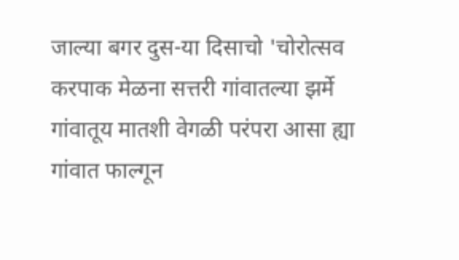जाल्या बगर दुस-या दिसाचो 'चोरोत्सव करपाक मेळना सत्तरी गांवातल्या झर्मे गांवातूय मातशी वेगळी परंपरा आसा ह्या गांवात फाल्गून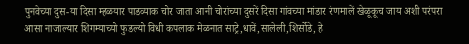पुनवेच्या दुस-या दिसा म्हळयार पाडव्याक चोर जाता आनी चोरांच्या दुसरें दिसा गांवच्या मांडार रंणमालें खेळूकूच जाय अशी परंपरा आसा नाजाल्यार शिगम्याच्यो फुडल्यो विधी कपलाक मेळनात साट्रे,धावें,सालेली,शिर्सोडे, हे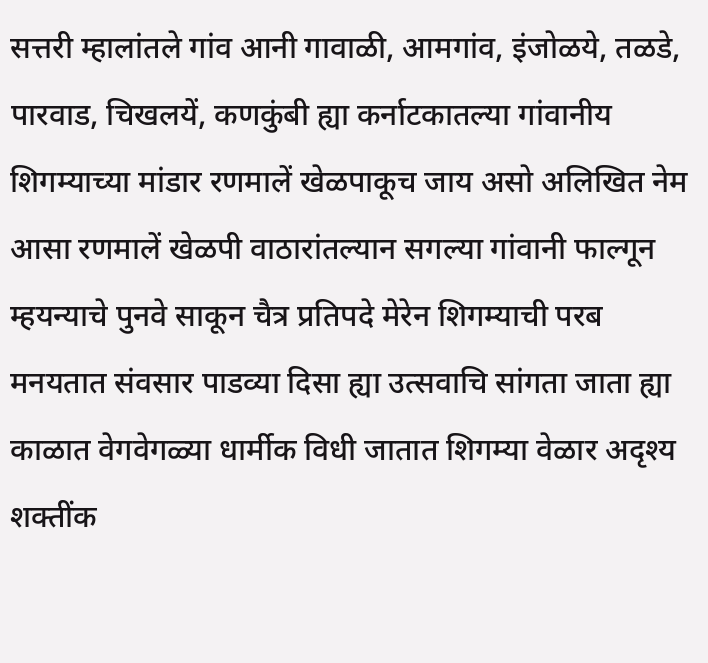सत्तरी म्हालांतले गांव आनी गावाळी, आमगांव, इंजोळये, तळडे, पारवाड, चिखलयें, कणकुंबी ह्या कर्नाटकातल्या गांवानीय शिगम्याच्या मांडार रणमालें खेळपाकूच जाय असो अलिखित नेम आसा रणमालें खेळपी वाठारांतल्यान सगल्या गांवानी फाल्गून म्हयन्याचे पुनवे साकून चैत्र प्रतिपदे मेरेन शिगम्याची परब मनयतात संवसार पाडव्या दिसा ह्या उत्सवाचि सांगता जाता ह्या काळात वेगवेगळ्या धार्मीक विधी जातात शिगम्या वेळार अदृश्य शक्तींक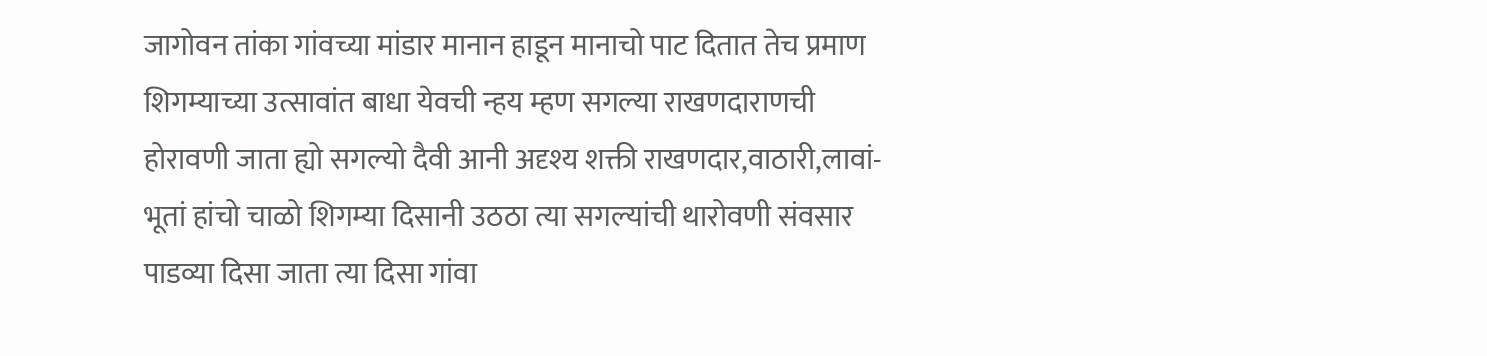जागोवन तांका गांवच्या मांडार मानान हाडून मानाचो पाट दितात तेच प्रमाण शिगम्याच्या उत्सावांत बाधा येवची न्हय म्हण सगल्या राखणदाराणची होरावणी जाता ह्यो सगल्यो दैवी आनी अदृश्य शक्ती राखणदार,वाठारी,लावां-भूतां हांचो चाळो शिगम्या दिसानी उठठा त्या सगल्यांची थारोवणी संवसार पाडव्या दिसा जाता त्या दिसा गांवा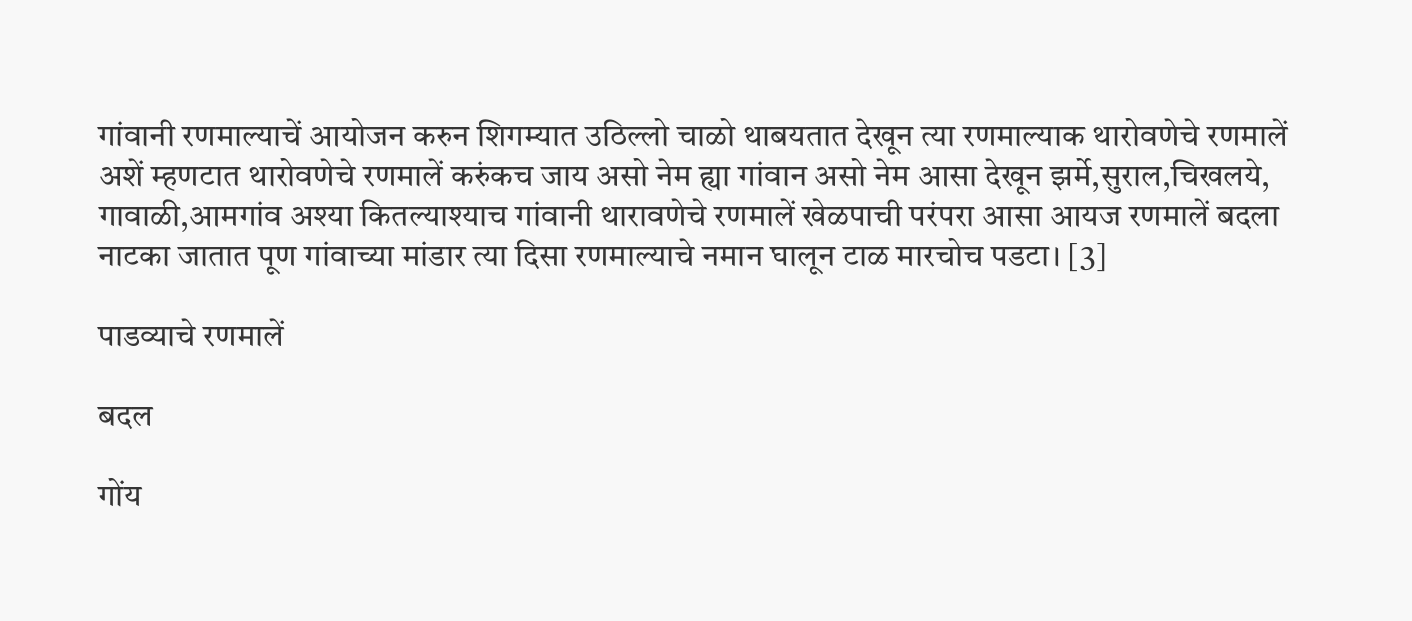गांवानी रणमाल्याचें आयोजन करुन शिगम्यात उठिल्लो चाळो थाबयतात देखून त्या रणमाल्याक थारोवणेचे रणमालें अशें म्हणटात थारोवणेचे रणमालें करुंकच जाय असो नेम ह्या गांवान असो नेम आसा देखून झर्मे,सुराल,चिखलये, गावाळी,आमगांव अश्या कितल्याश्याच गांवानी थारावणेचे रणमालें खेळपाची परंपरा आसा आयज रणमालें बदला नाटका जातात पूण गांवाच्या मांडार त्या दिसा रणमाल्याचे नमान घालून टाळ मारचोच पडटा। [3]

पाडव्याचे रणमालें

बदल

गोंय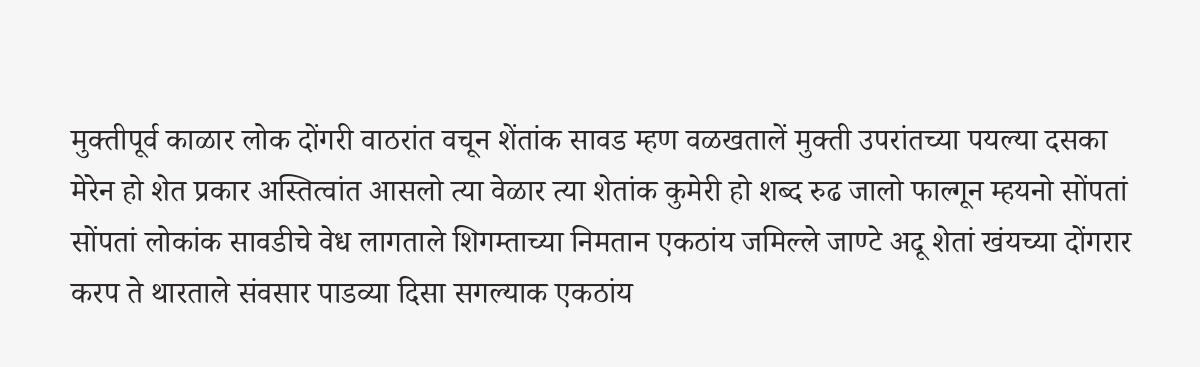मुक्तीपूर्व काळार लोक दोंगरी वाठरांत वचून शेंतांक सावड म्हण वळखतालें मुक्ती उपरांतच्या पयल्या दसका मेरेन हो शेत प्रकार अस्तित्वांत आसलो त्या वेळार त्या शेतांक कुमेरी हो शब्द रुढ जालो फाल्गून म्हयनो सोंपतां सोंपतां लोकांक सावडीचे वेध लागताले शिगम्ताच्या निमतान एकठांय जमिल्ले जाण्टे अदू शेतां खंयच्या दोंगरार करप ते थारताले संवसार पाडव्या दिसा सगल्याक एकठांय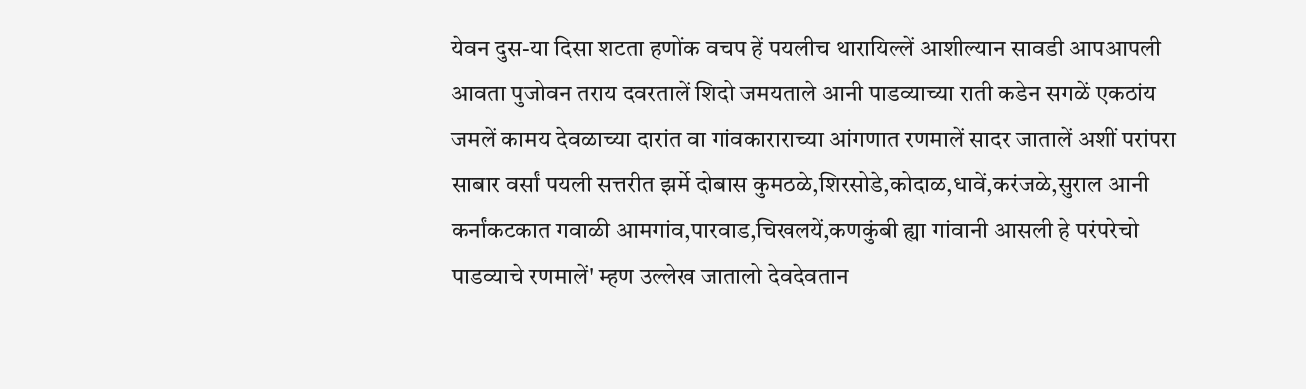येवन दुस-या दिसा शटता हणोंक वचप हें पयलीच थारायिल्लें आशील्यान सावडी आपआपली आवता पुजोवन तराय दवरतालें शिदो जमयताले आनी पाडव्याच्या राती कडेन सगळें एकठांय जमलें कामय देवळाच्या दारांत वा गांवकाराराच्या आंगणात रणमालें सादर जातालें अशीं परांपरा साबार वर्सां पयली सत्तरीत झर्मे दोबास कुमठळे,शिरसोडे,कोदाळ,धावें,करंजळे,सुराल आनी कर्नांकटकात गवाळी आमगांव,पारवाड,चिखलयें,कणकुंबी ह्या गांवानी आसली हे परंपरेचो पाडव्याचे रणमालें' म्हण उल्लेख जातालो देवदेवतान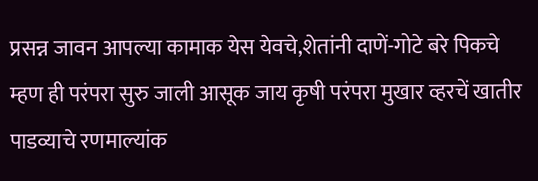प्रसन्न जावन आपल्या कामाक येस येवचे,शेतांनी दाणें-गोटे बरे पिकचे म्हण ही परंपरा सुरु जाली आसूक जाय कृषी परंपरा मुखार व्हरचें खातीर पाडव्याचे रणमाल्यांक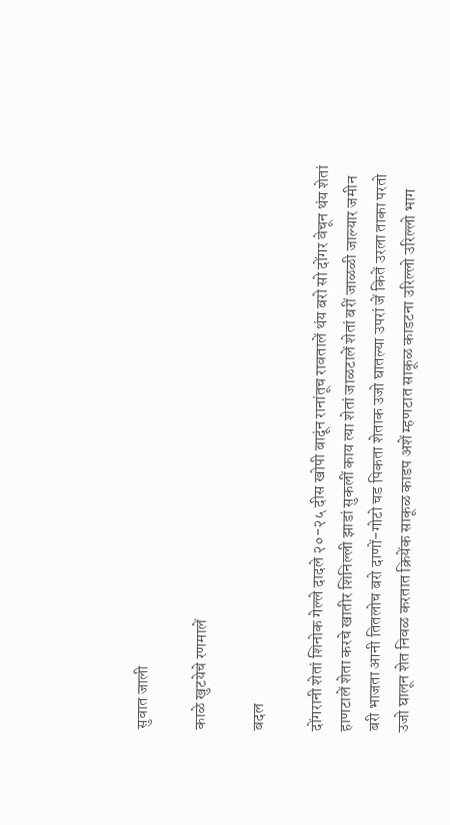सुवात जाली

काळे खुटयेचे रणमालें

बदल

दोंगरानी शेतां शिनोक गेल्ले दादले २०-२५ दीस खोपी बादूंन रानांतूच रावतालें थंय बरो सो दोंगर वेचून थंय शेतां हाणटालें शेता करचे खातीर शिनिल्ली झाडां सुकलीं काय त्या शेतां जाळटालें शेतां बरीं जाळळी जाल्यार जमीन बरी भाजता आनी तितलोच बरो दाणों-गोटो चड पिकता शेताक उजो घातल्या उपरां जें कितें उरला ताका परतो उजो घालून शेत निवळ करतात क्रियेंक साकूळ काडप अशें म्हणटात साकूळ काडटना उरिल्लो उरिल्लो भाग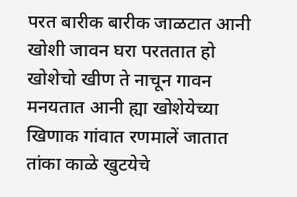परत बारीक बारीक जाळटात आनी खोशी जावन घरा परततात हो खोशेचो खीण ते नाचून गावन मनयतात आनी ह्या खोशेयेच्या खिणाक गांवात रणमालें जातात तांका काळे खुटयेचे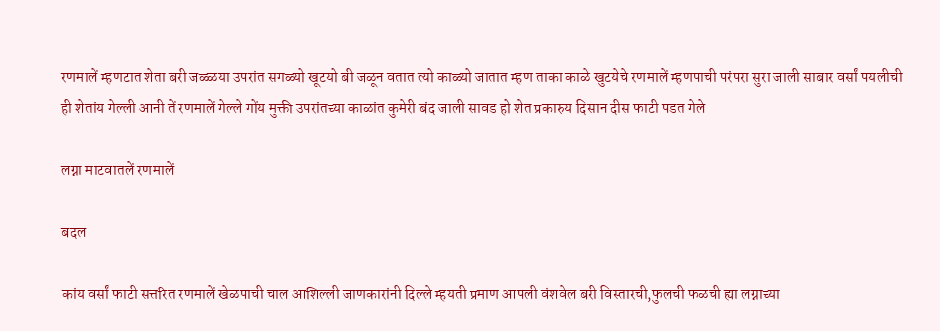रणमालें म्हणटात शेता बरी जळ्ळया उपरांत सगळ्यो खूटयो बी जळून वतात त्यो काळ्यो जातात म्हण ताका काळे खुटयेचे रणमालें म्हणपाची परंपरा सुरा जाली साबार वर्सां पयलीची ही शेतांय गेल्ली आनी तें रणमालें गेल्ले गोंय मुक्ती उपरांतच्या काळांत कुमेरी बंद जाली सावड हो शेत प्रकारुय दिसान दीस फाटी पडत गेले

लग्ना माटवातलें रणमालें

बदल

कांय वर्सां फाटी सत्तरित रणमालें खेळपाची चाल आशिल्ली जाणकारांनी दिल्ले म्हयती प्रमाण आपली वंशवेल बरी विस्तारची,फुलची फळची ह्या लग्नाच्या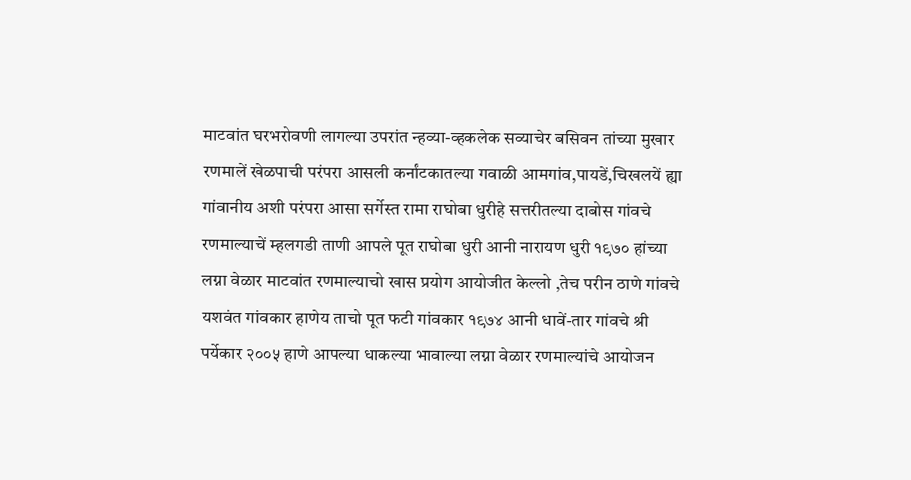माटवांत घरभरोवणी लागल्या उपरांत न्हव्या-व्हकलेक सव्याचेर बसिवन तांच्या मुखार रणमालें खेळपाची परंपरा आसली कर्नांटकातल्या गवाळी आमगांव,पायडें,चिखलयें ह्या गांवानीय अशी परंपरा आसा सर्गेस्त रामा राघोबा धुरीहे सत्तरीतल्या दाबोस गांवचे रणमाल्याचें म्हलगडी ताणी आपले पूत राघोबा धुरी आनी नारायण धुरी १९७० हांच्या लग्ना वेळार माटवांत रणमाल्याचो खास प्रयोग आयोजीत केल्लो ,तेच परीन ठाणे गांवचे यशवंत गांवकार हाणेय ताचो पूत फटी गांवकार १९७४ आनी धावें-तार गांवचे श्री पर्येकार २००५ हाणे आपल्या धाकल्या भावाल्या लग्ना वेळार रणमाल्यांचे आयोजन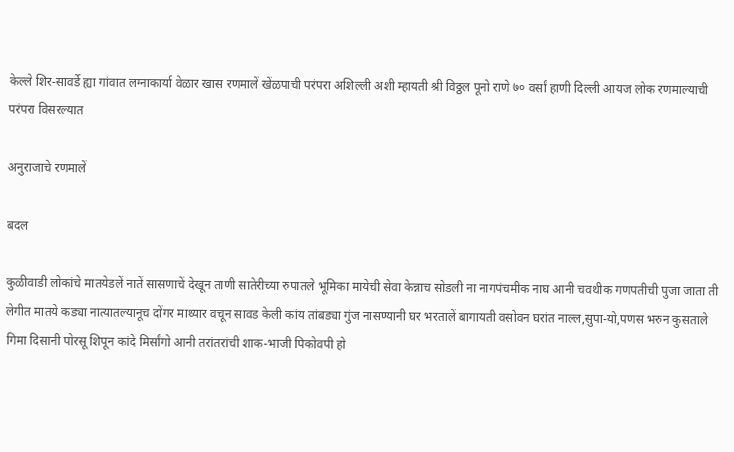केल्ले शिर-सावर्डे ह्या गांवात लग्नाकार्या वेळार खास रणमालें खेंळपाची परंपरा अशिल्ली अशी म्हायती श्री विठ्ठल पूनो राणे ७० वर्सां हाणी दिल्ली आयज लोक रणमाल्याची परंपरा विसरल्यात

अनुराजाचे रणमालें

बदल

कुळीवाडी लोकांचे मातयेडलें नातें सासणाचें देखून ताणी सातेरीच्या रुपातले भूमिका मायेची सेवा केन्नाच सोडली ना नागपंचमीक नाघ आनी चवथीक गणपतीची पुजा जाता ती लेगीत मातये कड्या नात्यातल्यानूच दोंगर माथ्यार वचून सावड केली कांय तांबड्या गुंज नासण्यानी घर भरतालें बागायती वसोवन घरांत नाल्ल,सुपा-यो,पणस भरुन कुसताले गिमा दिसानी पोरसू शिपून कांदे मिर्सांगो आनी तरांतरांची शाक-भाजी पिकोवपी हो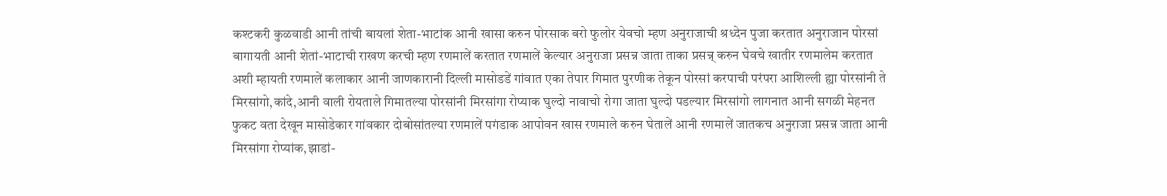कश्टकरी कुळवाडी आनी तांची बायलां शेता-भाटांक आनी खासा करुन पोरसाक बरो फुलोर येवचो म्हण अनुराजाची श्रध्देन पुजा करतात अनुराजान पोरसां बागायती आनी शेतां-भाटाची राखण करची म्हण रणमालें करतात रणमालें केल्यार अनुराजा प्रसन्न जाता ताका प्रसन्न् करुन घेवचे खातीर रणमालेम करतात अशी म्हायती रणमालें कलाकार आनी जाणकारानी दिल्ली मासोडडें गांवात एका तेपार गिमात पुरणीक तेकून पोरसां करपाची परंपरा आशिल्ली ह्या पोरसांनी ते मिरसांगो,कांदे,आनी वाली रोयताले गिमातल्या पोरसांनी मिरसांगा रोप्याक घुल्दो नावाचो रोगा जाता घुल्दो पडल्यार मिरसांगो लागनात आनी सगळी मेहनत फुकट वता देखून मासोडेकार गांवकार दोबोसांतल्या रणमालें पगंडाक आपोवन खास रणमाले करुन घेतालें आनी रणमालें जातकच अनुराजा प्रसन्न जाता आनी मिरसांगा रोप्यांक,झाडां-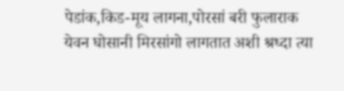पेडांक,किड-मूय लागना,पोरसां बरी फुलाराक येवन घोसानी मिरसांगो लागतात अशी श्रध्दा त्या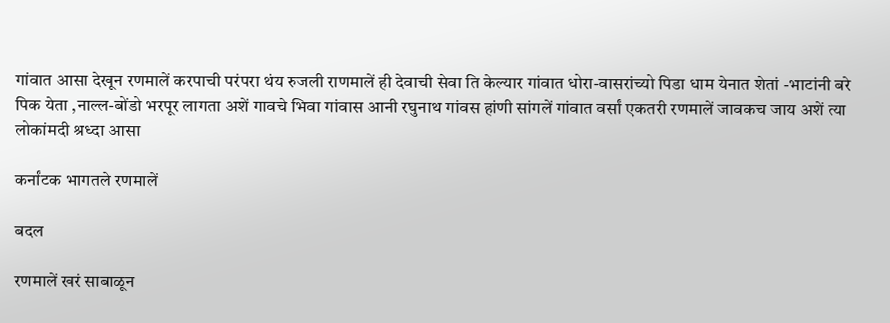गांवात आसा देखून रणमालें करपाची परंपरा थंय रुजली राणमालें ही देवाची सेवा ति केल्यार गांवात धोरा-वासरांच्यो पिडा धाम येनात शेतां -भाटांनी बरे पिक येता ,नाल्ल-बोंडो भरपूर लागता अशें गावचे भिवा गांवास आनी रघुनाथ गांवस हांणी सांगलें गांवात वर्सां एकतरी रणमालें जावकच जाय अशें त्या लोकांमदी श्रध्दा आसा

कर्नांटक भागतले रणमालें

बदल

रणमालें खरं साबाळून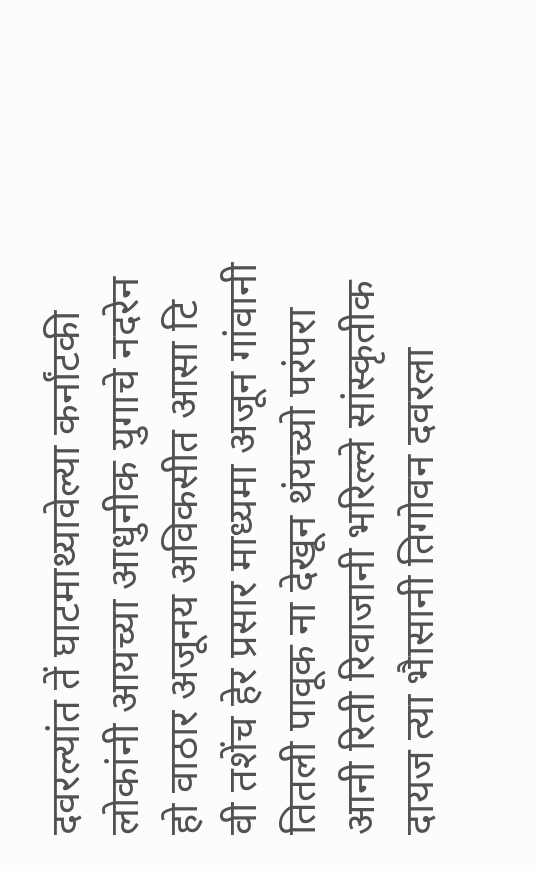दवरल्यांत तें घाटमाथ्यावेल्या कर्नांटकी लोकांनी आयच्या आधुनीक युगाचे नदरेन हो वाठार अजूनय अविकसीत आसा टि वी तशेंच हेर प्रसार माध्यमा अजून गांवानी तितली पावूक ना देखून थंयच्यो परंपरा आनी रिती रिवाजानी भरिल्ले सांस्कृतीक दायज त्या भैासानी तिगोवन दवरला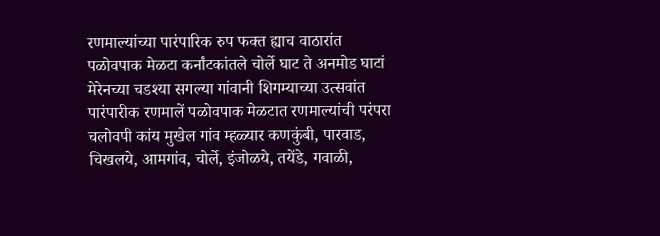रणमाल्यांच्या पारंपारिक रुप फक्त ह्याच वाठारांत पळोवपाक मेळटा कर्नांटकांतले चोर्ले घाट ते अनमोड घाटां मेरेनच्या चडश्या सगल्या गांवानी शिगम्याच्या उत्सवांत पारंपारीक रणमालें पळोवपाक मेळटात रणमाल्यांची परंपरा चलोवपी कांय मुखेल गांव म्हळ्यार कणकुंबी, पारवाड, चिखलये, आमगांव, चोर्ले, इंजोळये, तयेंडे, गवाळी,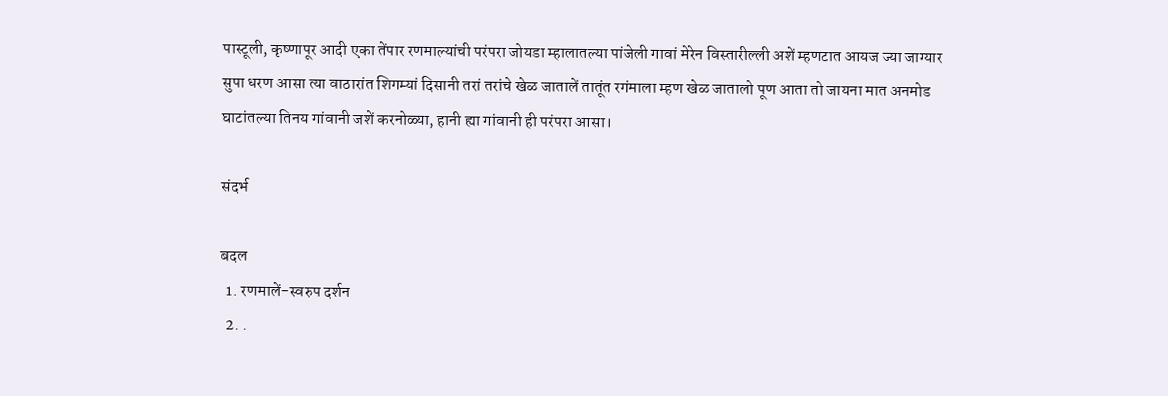पास्टूली, कृष्णापूर आदी एका तेंपार रणमाल्यांची परंपरा जोयडा म्हालातल्या पांजेली गावां मेरेन विस्तारील्ली अशें म्हणटात आयज ज्या जाग्यार सुपा धरण आसा त्या वाठारांत शिगम्यां दिसानी तरां तरांचे खेळ जातालें तातूंत रगंमाला म्हण खेळ जातालो पूण आता तो जायना मात अनमोड घाटांतल्या तिनय गांवानी जशें करनोळ्या, हानी ह्या गांवानी ही परंपरा आसा।

संदर्भ

बदल
  1. रणमालें-स्वरुप दर्शन
  2. .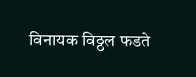विनायक विठ्ठल फडते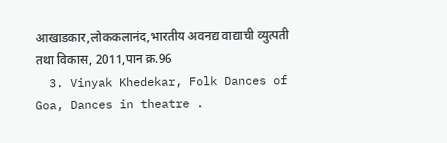आखाडकार,लोककलानंद,भारतीय अवनद्य वाद्याची व्युत्पती तथा विकास, 2011,पान क्र.96
  3. Vinyak Khedekar, Folk Dances of Goa, Dances in theatre .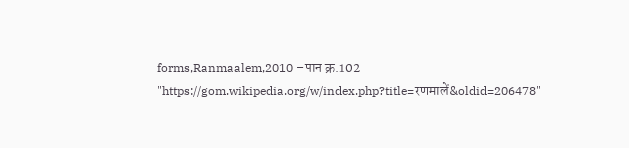forms,Ranmaalem,2010 –पान क्र.102
"https://gom.wikipedia.org/w/index.php?title=रणमालें&oldid=206478"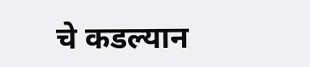चे कडल्यान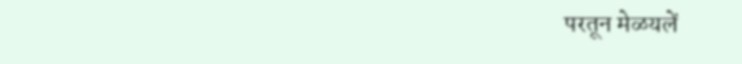परतून मेळयलें